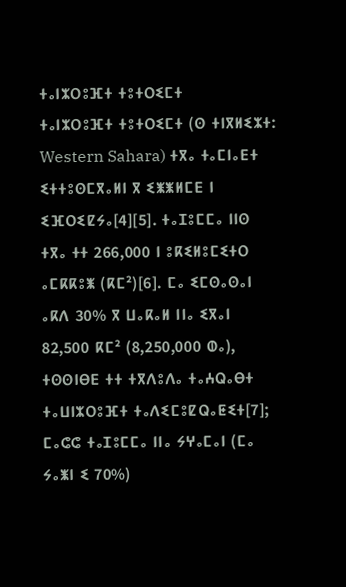ⵜⴰⵏⵣⵔⵓⴼⵜ ⵜⵓⵜⵔⵉⵎⵜ
ⵜⴰⵏⵣⵔⵓⴼⵜ ⵜⵓⵜⵔⵉⵎⵜ (ⵙ ⵜⵏⴳⵍⵉⵣⵜ: Western Sahara) ⵜⴳⴰ ⵜⴰⵎⵏⴰⴹⵜ ⵉⵜⵜⵓⵙⵎⴳⴰⵍⵏ ⴳ ⵉⵥⵥⵍⵎⴹ ⵏ ⵉⴼⵔⵉⵇⵢⴰ[4][5]. ⵜⴰⵊⵓⵎⵎⴰ ⵏⵏⵙ ⵜⴳⴰ ⵜⵜ 266,000 ⵏ ⵓⴽⵉⵍⵓⵎⵉⵜⵔ ⴰⵎⴽⴽⵓⵥ (ⴽⵎ²)[6]. ⵎⴰ ⵉⵎⵙⴰⵙⴰⵏ ⴰⴽⴷ 30% ⴳ ⵡⴰⴽⴰⵍ ⵏⵏⴰ ⵉⴳⴰⵏ 82,500 ⴽⵎ² (8,250,000 ⵀⴰ), ⵜⵙⵙⵏⴱⴹ ⵜⵜ ⵜⴳⴷⵓⴷⴰ ⵜⴰⵄⵕⴰⴱⵜ ⵜⴰⵡⵏⵣⵔⵓⴼⵜ ⵜⴰⴷⵉⵎⵓⵇⵕⴰⵟⵉⵜ[7]; ⵎⴰⵛⵛ ⵜⴰⵊⵓⵎⵎⴰ ⵏⵏⴰ ⵢⵖⴰⵎⴰⵏ (ⵎⴰ ⵢⴰⵥⵏ ⵉ 70%)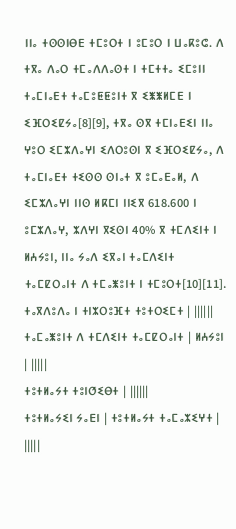ⵏⵏⴰ ⵜⵙⵙⵏⴱⴹ ⵜⵎⵓⵔⵜ ⵏ ⵓⵎⵓⵔ ⵏ ⵡⴰⴽⵓⵛ. ⴷ ⵜⴳⴰ ⴷⴰⵔ ⵜⵎⴰⴷⴷⴰⵙⵜ ⵏ ⵜⵎⵜⵜⴰ ⵉⵎⵓⵏⵏ ⵜⴰⵎⵏⴰⴹⵜ ⵜⴰⵎⵓⵟⵟⵓⵏⵜ ⴳ ⵉⵥⵥⵍⵎⴹ ⵏ ⵉⴼⵔⵉⵇⵢⴰ[8][9], ⵜⴳⴰ ⵙⴳ ⵜⵎⵏⴰⴹⵉⵏ ⵏⵏⴰ ⵖⵓⵔ ⵉⵎⵣⴷⴰⵖⵏ ⵉⴷⵔⵓⵙⵏ ⴳ ⵉⴼⵔⵉⵇⵢⴰ, ⴷ ⵜⴰⵎⵏⴰⴹⵜ ⵜⵉⵙⵙ ⵙⵏⴰⵜ ⴳ ⵓⵎⴰⴹⴰⵍ, ⴷ ⵉⵎⵣⴷⴰⵖⵏ ⵏⵏⵙ ⵍⴽⵎⵏ ⵏⵏⵉⴳ 618.600 ⵏ ⵓⵎⵣⴷⴰⵖ, ⵣⴷⵖⵏ ⴳⵉⵙⵏ 40% ⴳ ⵜⵎⴷⵉⵏⵜ ⵏ ⵍⵄⵢⵓⵏ, ⵏⵏⴰ ⵢⴰⴷ ⵉⴳⴰⵏ ⵜⴰⵎⴷⵉⵏⵜ ⵜⴰⵎⵇⵔⴰⵏⵜ ⴷ ⵜⵎⴰⵥⵓⵏⵜ ⵏ ⵜⵎⵓⵔⵜ[10][11].
ⵜⴰⴳⴷⵓⴷⴰ ⵏ ⵜⵏⵣⵔⵓⴼⵜ ⵜⵓⵜⵔⵉⵎⵜ | ||||||
ⵜⴰⵎⴰⵥⵓⵏⵜ ⴷ ⵜⵎⴷⵉⵏⵜ ⵜⴰⵎⵇⵔⴰⵏⵜ | ⵍⵄⵢⵓⵏ | |||||
ⵜⵓⵜⵍⴰⵢⵜ ⵜⵓⵏⵚⵉⴱⵜ | ||||||
ⵜⵓⵜⵍⴰⵢⵉⵏ ⵢⴰⴹⵏ | ⵜⵓⵜⵍⴰⵢⵜ ⵜⴰⵎⴰⵣⵉⵖⵜ | |||||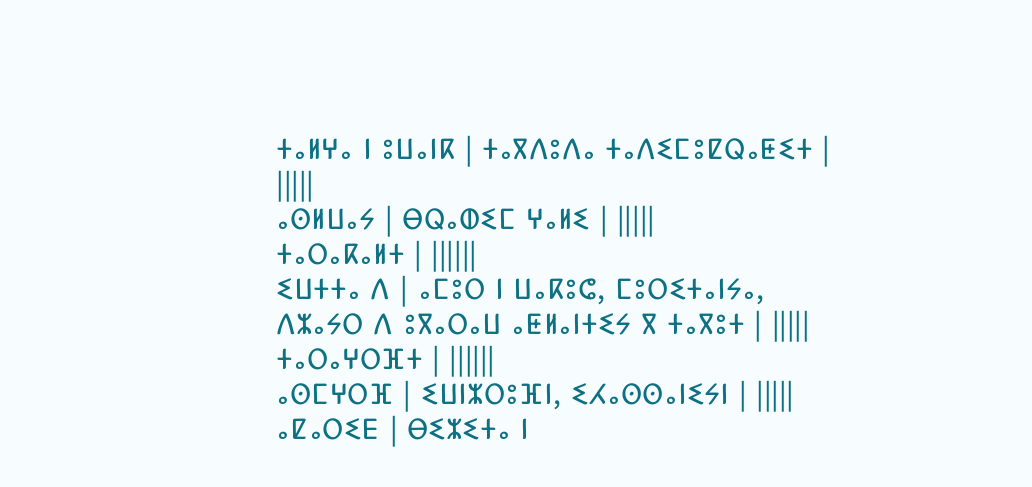ⵜⴰⵍⵖⴰ ⵏ ⵓⵡⴰⵏⴽ | ⵜⴰⴳⴷⵓⴷⴰ ⵜⴰⴷⵉⵎⵓⵇⵕⴰⵟⵉⵜ | |||||
ⴰⵙⵍⵡⴰⵢ | ⴱⵕⴰⵀⵉⵎ ⵖⴰⵍⵉ | |||||
ⵜⴰⵔⴰⴽⴰⵍⵜ | ||||||
ⵉⵡⵜⵜⴰ ⴷ | ⴰⵎⵓⵔ ⵏ ⵡⴰⴽⵓⵛ, ⵎⵓⵔⵉⵜⴰⵏⵢⴰ, ⴷⵣⴰⵢⵔ ⴷ ⵓⴳⴰⵔⴰⵡ ⴰⵟⵍⴰⵏⵜⵉⵢ ⴳ ⵜⴰⴳⵓⵜ | |||||
ⵜⴰⵔⴰⵖⵔⴼⵜ | ||||||
ⴰⵙⵎⵖⵔⴼ | ⵉⵡⵏⵣⵔⵓⴼⵏ, ⵉⵃⴰⵙⵙⴰⵏⵉⵢⵏ | |||||
ⴰⵇⴰⵔⵉⴹ | ⴱⵉⵣⵉⵜⴰ ⵏ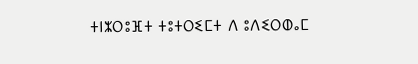ⵜⵏⵣⵔⵓⴼⵜ ⵜⵓⵜⵔⵉⵎⵜ ⴷ ⵓⴷⵉⵔⵀⴰⵎ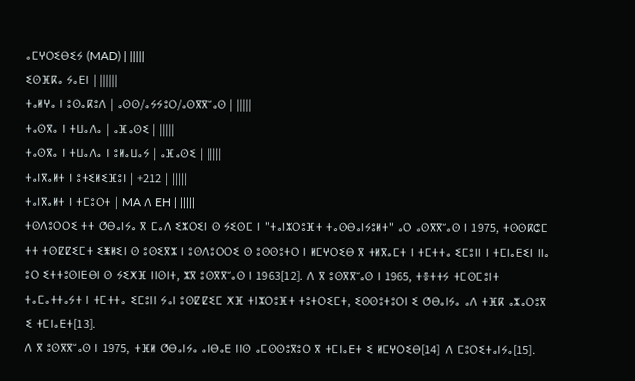ⴰⵎⵖⵔⵉⴱⵉⵢ (MAD) | |||||
ⵉⵙⴼⴽⴰ ⵢⴰⴹⵏ | ||||||
ⵜⴰⵍⵖⴰ ⵏ ⵓⵙⴰⴽⵓⴷ | ⴰⵙⵙ/ⴰⵢⵢⵓⵔ/ⴰⵙⴳⴳⵯⴰⵙ | |||||
ⵜⴰⵙⴳⴰ ⵏ ⵜⵡⴰⴷⴰ | ⴰⴼⴰⵙⵉ | |||||
ⵜⴰⵙⴳⴰ ⵏ ⵜⵡⴰⴷⴰ ⵏ ⵓⵍⴰⵡⴰⵢ | ⴰⴼⴰⵙⵉ | |||||
ⵜⴰⵏⴳⴰⵍⵜ ⵏ ⵓⵜⵉⵍⵉⴼⵓⵏ | +212 | |||||
ⵜⴰⵏⴳⴰⵍⵜ ⵏ ⵜⵎⵓⵔⵜ | MA ⴷ EH | |||||
ⵜⵙⴷⵓⵔⵔⵉ ⵜⵜ ⵚⴱⴰⵏⵢⴰ ⴳ ⵎⴰⴷ ⵉⵣⵔⵉⵏ ⵙ ⵢⵉⵙⵎ ⵏ "ⵜⴰⵏⵣⵔⵓⴼⵜ ⵜⴰⵙⴱⴰⵏⵢⵓⵍⵜ" ⴰⵔ ⴰⵙⴳⴳⵯⴰⵙ ⵏ 1975, ⵜⵙⵙⴽⵛⵎ ⵜⵜ ⵜⵙⵇⵇⵉⵎⵜ ⵉⵥⵍⵉⵏ ⵙ ⵓⵙⵉⴳⵣ ⵏ ⵓⵙⴷⵓⵔⵔⵉ ⵙ ⵓⵙⵙⵓⵜⵔ ⵏ ⵍⵎⵖⵔⵉⴱ ⴳ ⵜⵍⴳⴰⵎⵜ ⵏ ⵜⵎⵜⵜⴰ ⵉⵎⵓⵏⵏ ⵏ ⵜⵎⵏⴰⴹⵉⵏ ⵏⵏⴰ ⵓⵔ ⵉⵜⵜⵓⵙⵏⴹⴱⵏ ⵙ ⵢⵉⵅⴼ ⵏⵏⵙⵏⵜ, ⵣⴳ ⵓⵙⴳⴳⵯⴰⵙ ⵏ 1963[12]. ⴷ ⴳ ⵓⵙⴳⴳⵯⴰⵙ ⵏ 1965, ⵜⴻⵜⵜⵢ ⵜⵎⵙⵎⵓⵏⵜ ⵜⴰⵎⴰⵜⵜⴰⵢⵜ ⵏ ⵜⵎⵜⵜⴰ ⵉⵎⵓⵏⵏ ⵢⴰⵏ ⵓⵙⵇⵇⵉⵎ ⵅⴼ ⵜⵏⵣⵔⵓⴼⵜ ⵜⵓⵜⵔⵉⵎⵜ, ⵉⵙⵙⵓⵜⵓⵔⵏ ⵉ ⵚⴱⴰⵏⵢⴰ ⴰⴷ ⵜⴼⴽ ⴰⵣⴰⵔⵓⴳ ⵉ ⵜⵎⵏⴰⴹⵜ[13].
ⴷ ⴳ ⵓⵙⴳⴳⵯⴰⵙ ⵏ 1975, ⵜⴼⵍ ⵚⴱⴰⵏⵢⴰ ⴰⵏⴱⴰⴹ ⵏⵏⵙ ⴰⵎⵙⵙⵓⴳⵓⵔ ⴳ ⵜⵎⵏⴰⴹⵜ ⵉ ⵍⵎⵖⵔⵉⴱ[14] ⴷ ⵎⵓⵔⵉⵜⴰⵏⵢⴰ[15].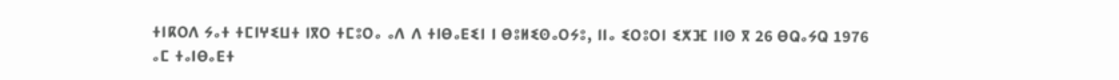ⵜⵏⴽⵔⴷ ⵢⴰⵜ ⵜⵎⵏⵖⵉⵡⵜ ⵏⴳⵔ ⵜⵎⵓⵔⴰ ⴰⴷ ⴷ ⵜⵏⴱⴰⴹⵉⵏ ⵏ ⴱⵓⵍⵉⵙⴰⵔⵢⵓ, ⵏⵏⴰ ⵉⵔⵓⵔⵏ ⵉⵅⴼ ⵏⵏⵙ ⴳ 26 ⴱⵕⴰⵢⵕ 1976 ⴰⵎ ⵜⴰⵏⴱⴰⴹⵜ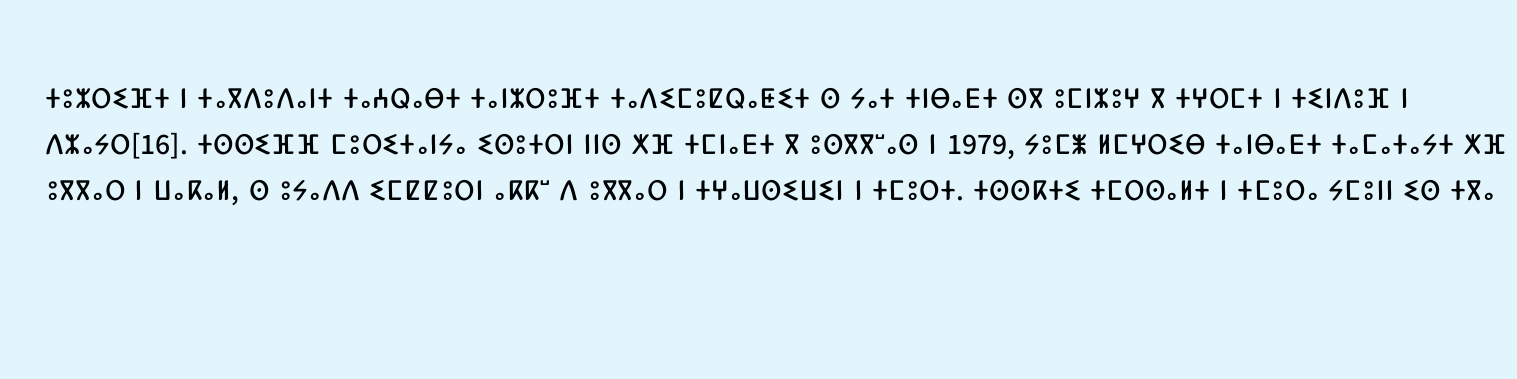ⵜⵓⵣⵔⵉⴼⵜ ⵏ ⵜⴰⴳⴷⵓⴷⴰⵏⵜ ⵜⴰⵄⵕⴰⴱⵜ ⵜⴰⵏⵣⵔⵓⴼⵜ ⵜⴰⴷⵉⵎⵓⵇⵕⴰⵟⵉⵜ ⵙ ⵢⴰⵜ ⵜⵏⴱⴰⴹⵜ ⵙⴳ ⵓⵎⵏⵣⵓⵖ ⴳ ⵜⵖⵔⵎⵜ ⵏ ⵜⵉⵏⴷⵓⴼ ⵏ ⴷⵣⴰⵢⵔ[16]. ⵜⵙⵙⵉⴼⴼ ⵎⵓⵔⵉⵜⴰⵏⵢⴰ ⵉⵙⵓⵜⵔⵏ ⵏⵏⵙ ⵅⴼ ⵜⵎⵏⴰⴹⵜ ⴳ ⵓⵙⴳⴳⵯⴰⵙ ⵏ 1979, ⵢⵓⵎⵥ ⵍⵎⵖⵔⵉⴱ ⵜⴰⵏⴱⴰⴹⵜ ⵜⴰⵎⴰⵜⴰⵢⵜ ⵅⴼ ⵓⴳⴳⴰⵔ ⵏ ⵡⴰⴽⴰⵍ, ⵙ ⵓⵢⴰⴷⴷ ⵉⵎⵇⵇⵓⵔⵏ ⴰⴽⴽⵯ ⴷ ⵓⴳⴳⴰⵔ ⵏ ⵜⵖⴰⵡⵙⵉⵡⵉⵏ ⵏ ⵜⵎⵓⵔⵜ. ⵜⵙⵙⴽⵜⵉ ⵜⵎⵔⵙⴰⵍⵜ ⵏ ⵜⵎⵓⵔⴰ ⵢⵎⵓⵏⵏ ⵉⵙ ⵜⴳⴰ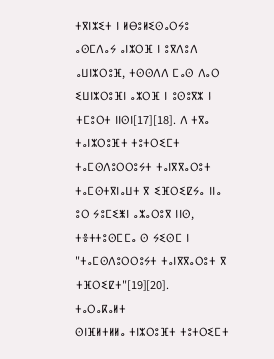ⵜⴳⵏⵣⵉⵜ ⵏ ⵍⴱⵓⵍⵉⵙⴰⵔⵢⵓ ⴰⵙⵎⴷⴰⵢ ⴰⵏⵣⵔⴼ ⵏ ⵓⴳⴷⵓⴷ ⴰⵡⵏⵣⵔⵓⴼ, ⵜⵙⵙⴷⴷ ⵎⴰⵙ ⴷⴰⵔ ⵉⵡⵏⵣⵔⵓⴼⵏ ⴰⵣⵔⴼ ⵏ ⵓⵙⵓⴳⵣ ⵏ ⵜⵎⵓⵔⵜ ⵏⵏⵙⵏ[17][18]. ⴷ ⵜⴳⴰ ⵜⴰⵏⵣⵔⵓⴼⵜ ⵜⵓⵜⵔⵉⵎⵜ ⵜⴰⵎⵙⴷⵓⵔⵔⵓⵢⵜ ⵜⴰⵏⴳⴳⴰⵔⵓⵜ ⵜⴰⵎⵙⵜⴳⵏⴰⵡⵜ ⴳ ⵉⴼⵔⵉⵇⵢⴰ ⵏⵏⴰ ⵓⵔ ⵢⵓⵎⵉⵥⵏ ⴰⵣⴰⵔⵓⴳ ⵏⵏⵙ, ⵜⴻⵜⵜⵓⵙⵎⵎⴰ ⵙ ⵢⵉⵙⵎ ⵏ "ⵜⴰⵎⵙⴷⵓⵔⵔⵓⵢⵜ ⵜⴰⵏⴳⴳⴰⵔⵓⵜ ⴳ ⵜⴼⵔⵉⵇⵜ"[19][20].
ⵜⴰⵔⴰⴽⴰⵍⵜ
ⵙⵏⴼⵍⵜⵍⵍⴰ ⵜⵏⵣⵔⵓⴼⵜ ⵜⵓⵜⵔⵉⵎⵜ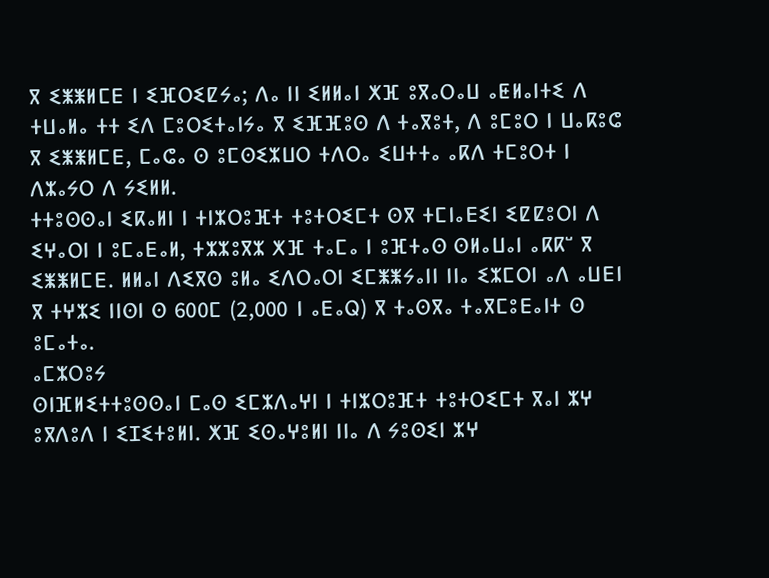ⴳ ⵉⵥⵥⵍⵎⴹ ⵏ ⵉⴼⵔⵉⵇⵢⴰ; ⴷⴰ ⵏⵏ ⵉⵍⵍⴰⵏ ⵅⴼ ⵓⴳⴰⵔⴰⵡ ⴰⵟⵍⴰⵏⵜⵉ ⴷ ⵜⵡⴰⵍⴰ ⵜⵜ ⵉⴷ ⵎⵓⵔⵉⵜⴰⵏⵢⴰ ⴳ ⵉⴼⴼⵓⵙ ⴷ ⵜⴰⴳⵓⵜ, ⴷ ⵓⵎⵓⵔ ⵏ ⵡⴰⴽⵓⵛ ⴳ ⵉⵥⵥⵍⵎⴹ, ⵎⴰⵛⴰ ⵙ ⵓⵎⵙⵉⵣⵡⵔ ⵜⴷⵔⴰ ⵉⵡⵜⵜⴰ ⴰⴽⴷ ⵜⵎⵓⵔⵜ ⵏ ⴷⵣⴰⵢⵔ ⴷ ⵢⵉⵍⵍ.
ⵜⵜⵓⵙⵙⴰⵏ ⵉⴽⴰⵍⵏ ⵏ ⵜⵏⵣⵔⵓⴼⵜ ⵜⵓⵜⵔⵉⵎⵜ ⵙⴳ ⵜⵎⵏⴰⴹⵉⵏ ⵉⵇⵇⵓⵔⵏ ⴷ ⵉⵖⴰⵔⵏ ⵏ ⵓⵎⴰⴹⴰⵍ, ⵜⵣⵣⵓⴳⵣ ⵅⴼ ⵜⴰⵎⴰ ⵏ ⵓⴼⵜⴰⵙ ⵙⵍⴰⵡⴰⵏ ⴰⴽⴽⵯ ⴳ ⵉⵥⵥⵍⵎⴹ. ⵍⵍⴰⵏ ⴷⵉⴳⵙ ⵓⵍⴰ ⵉⴷⵔⴰⵔⵏ ⵉⵎⵥⵥⵢⴰⵏⵏ ⵏⵏⴰ ⵉⵣⵎⵔⵏ ⴰⴷ ⴰⵡⴹⵏ ⴳ ⵜⵖⵣⵉ ⵏⵏⵙⵏ ⵙ 600ⵎ (2,000 ⵏ ⴰⴹⴰⵕ) ⴳ ⵜⴰⵙⴳⴰ ⵜⴰⴳⵎⵓⴹⴰⵏⵜ ⵙ ⵓⵎⴰⵜⴰ.
ⴰⵎⵣⵔⵓⵢ
ⵙⵏⴼⵍⵉⵜⵜⵓⵙⵙⴰⵏ ⵎⴰⵙ ⵉⵎⵣⴷⴰⵖⵏ ⵏ ⵜⵏⵣⵔⵓⴼⵜ ⵜⵓⵜⵔⵉⵎⵜ ⴳⴰⵏ ⵣⵖ ⵓⴳⴷⵓⴷ ⵏ ⵉⵊⵉⵜⵓⵍⵏ. ⵅⴼ ⵉⵙⴰⵖⵓⵍⵏ ⵏⵏⴰ ⴷ ⵢⵓⵙⵉⵏ ⵣⵖ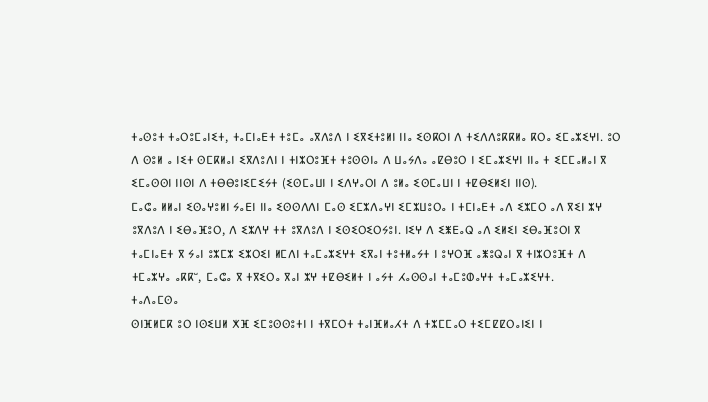ⵜⴰⵙⵓⵜ ⵜⴰⵔⵓⵎⴰⵏⵉⵜ, ⵜⴰⵎⵏⴰⴹⵜ ⵜⵓⵎⴰ ⴰⴳⴷⵓⴷ ⵏ ⵉⴳⵉⵜⵓⵍⵏ ⵏⵏⴰ ⵉⵙⴽⵔⵏ ⴷ ⵜⵉⴷⴷⵓⴽⴽⵍⴰ ⴽⵔⴰ ⵉⵎⴰⵣⵉⵖⵏ. ⵓⵔ ⴷ ⵙⵓⵍ ⴰ ⵏⵉⵜ ⵙⵎⴽⵍⴰⵏ ⵉⴳⴷⵓⴷⵏ ⵏ ⵜⵏⵣⵔⵓⴼⵜ ⵜⵓⵙⵙⵏⴰ ⴷ ⵡⴰⵢⴷⴰ ⴰⵇⴱⵓⵔ ⵏ ⵉⵎⴰⵣⵉⵖⵏ ⵏⵏⴰ ⵜ ⵉⵎⵎⴰⵍⴰⵏ ⴳ ⵉⵎⴰⵙⵙⵏ ⵏⵏⵙⵏ ⴷ ⵜⴱⴱⵓⵏⵉⵎⵉⵢⵜ (ⵉⵙⵎⴰⵡⵏ ⵏ ⵉⴷⵖⴰⵔⵏ ⴷ ⵓⵍⴰ ⵉⵙⵎⴰⵡⵏ ⵏ ⵜⵇⴱⵉⵍⵉⵏ ⵏⵏⵙ).
ⵎⴰⵛⴰ ⵍⵍⴰⵏ ⵉⵙⴰⵖⵓⵍⵏ ⵢⴰⴹⵏ ⵏⵏⴰ ⵉⵙⵙⴷⴷⵏ ⵎⴰⵙ ⵉⵎⵣⴷⴰⵖⵏ ⵉⵎⵣⵡⵓⵔⴰ ⵏ ⵜⵎⵏⴰⴹⵜ ⴰⴷ ⵉⵣⵎⵔ ⴰⴷ ⴳⵉⵏ ⵣⵖ ⵓⴳⴷⵓⴷ ⵏ ⵉⴱⴰⴼⵓⵔ, ⴷ ⵉⵣⴷⵖ ⵜⵜ ⵓⴳⴷⵓⴷ ⵏ ⵉⵙⵉⵔⵉⵔⵢⵓⵏ. ⵏⵉⵖ ⴷ ⵉⵥⴹⴰⵕ ⴰⴷ ⵉⵍⵉⵏ ⵉⴱⴰⴼⵓⵔⵏ ⴳ ⵜⴰⵎⵏⴰⴹⵜ ⴳ ⵢⴰⵏ ⵓⵣⵎⵣ ⵉⵣⵔⵉⵏ ⵍⵎⴷⵏ ⵜⴰⵎⴰⵣⵉⵖⵜ ⵉⴳⴰⵏ ⵜⵓⵜⵍⴰⵢⵜ ⵏ ⵓⵖⵔⴼ ⴰⵥⵓⵕⴰⵏ ⴳ ⵜⵏⵣⵔⵓⴼⵜ ⴷ ⵜⵎⴰⵣⵖⴰ ⴰⴽⴽⵯ, ⵎⴰⵛⴰ ⴳ ⵜⴳⵉⵔⴰ ⴳⴰⵏ ⵣⵖ ⵜⵇⴱⵉⵍⵜ ⵏ ⴰⵢⵜ ⵃⴰⵙⵙⴰⵏ ⵜⴰⵎⵓⵀⴰⵖⵜ ⵜⴰⵎⴰⵣⵉⵖⵜ.
ⵜⴰⴷⴰⵎⵙⴰ
ⵙⵏⴼⵍⵎⴽ ⵓⵔ ⵏⵙⵉⵡⵍ ⵅⴼ ⵉⵎⵓⵙⵙⵓⵜⵏ ⵏ ⵜⴳⵎⵔⵜ ⵜⴰⵏⴼⵍⴰⵃⵜ ⴷ ⵜⵣⵎⵎⴰⵔ ⵜⵉⵎⵇⵇⵔⴰⵏⵉⵏ ⵏ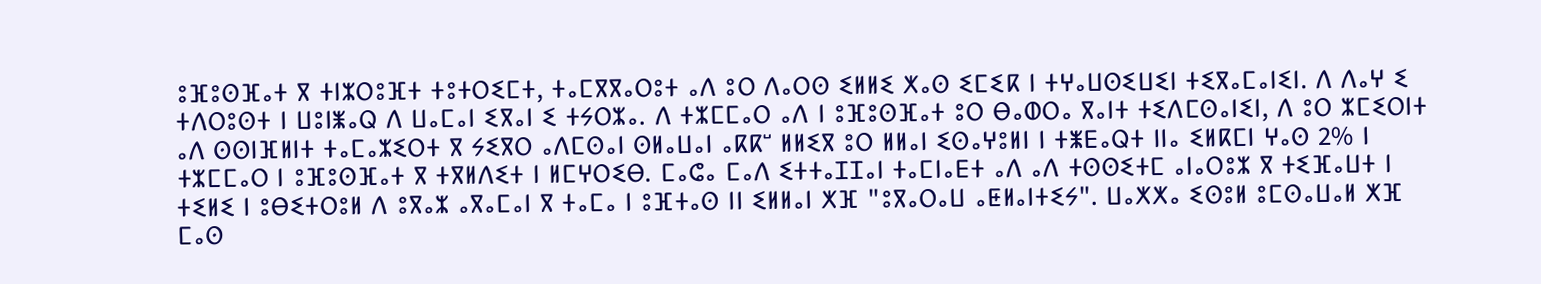ⵓⴼⵓⵙⴼⴰⵜ ⴳ ⵜⵏⵣⵔⵓⴼⵜ ⵜⵓⵜⵔⵉⵎⵜ, ⵜⴰⵎⴳⴳⴰⵔⵓⵜ ⴰⴷ ⵓⵔ ⴷⴰⵔⵙ ⵉⵍⵍⵉ ⵅⴰⵙ ⵉⵎⵉⴽ ⵏ ⵜⵖⴰⵡⵙⵉⵡⵉⵏ ⵜⵉⴳⴰⵎⴰⵏⵉⵏ. ⴷ ⴷⴰⵖ ⵉ ⵜⴷⵔⵓⵙⵜ ⵏ ⵡⵓⵏⵥⴰⵕ ⴷ ⵡⴰⵎⴰⵏ ⵉⴳⴰⵏ ⵉ ⵜⵢⵔⵣⴰ. ⴷ ⵜⵣⵎⵎⴰⵔ ⴰⴷ ⵏ ⵓⴼⵓⵙⴼⴰⵜ ⵓⵔ ⴱⴰⵀⵔⴰ ⴳⴰⵏⵜ ⵜⵉⴷⵎⵙⴰⵏⵉⵏ, ⴷ ⵓⵔ ⵣⵎⵉⵔⵏⵜ ⴰⴷ ⵙⵙⵏⴼⵍⵏⵜ ⵜⴰⵎⴰⵣⵉⵔⵜ ⴳ ⵢⵉⴳⵔ ⴰⴷⵎⵙⴰⵏ ⵙⵍⴰⵡⴰⵏ ⴰⴽⴽⵯ ⵍⵍⵉⴳ ⵓⵔ ⵍⵍⴰⵏ ⵉⵙⴰⵖⵓⵍⵏ ⵏ ⵜⵥⴹⴰⵕⵜ ⵏⵏⴰ ⵉⵍⴽⵎⵏ ⵖⴰⵙ 2% ⵏ ⵜⵣⵎⵎⴰⵔ ⵏ ⵓⴼⵓⵙⴼⴰⵜ ⴳ ⵜⴳⵍⴷⵉⵜ ⵏ ⵍⵎⵖⵔⵉⴱ. ⵎⴰⵛⴰ ⵎⴰⴷ ⵉⵜⵜⴰⵊⵊⴰⵏ ⵜⴰⵎⵏⴰⴹⵜ ⴰⴷ ⴰⴷ ⵜⵙⵙⵉⵜⵎ ⴰⵏⴰⵔⵓⵣ ⴳ ⵜⵉⴼⴰⵡⵜ ⵏ ⵜⵉⵍⵉ ⵏ ⵓⴱⵉⵜⵔⵓⵍ ⴷ ⵓⴳⴰⵣ ⴰⴳⴰⵎⴰⵏ ⴳ ⵜⴰⵎⴰ ⵏ ⵓⴼⵜⴰⵙ ⵏⵏ ⵉⵍⵍⴰⵏ ⵅⴼ "ⵓⴳⴰⵔⴰⵡ ⴰⵟⵍⴰⵏⵜⵉⵢ". ⵡⴰⵅⵅⴰ ⵉⵙⵓⵍ ⵓⵎⵙⴰⵡⴰⵍ ⵅⴼ ⵎⴰⵙ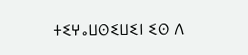ⵜⵉⵖⴰⵡⵙⵉⵡⵉⵏ ⵉⵙ ⴷ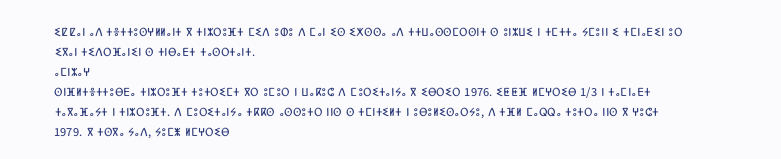ⵉⵇⵇⴰⵏ ⴰⴷ ⵜⴻⵜⵜⵓⵙⵖⵍⵍⴰⵏⵜ ⴳ ⵜⵏⵣⵔⵓⴼⵜ ⵎⵉⴷ ⵓⵀⵓ ⴷ ⵎⴰⵏ ⵉⵙ ⵉⵅⵙⵙⴰ ⴰⴷ ⵜⵜⵡⴰⵙⵙⵎⵔⵙⵏⵜ ⵙ ⵓⵏⵣⵡⵉ ⵏ ⵜⵎⵜⵜⴰ ⵢⵎⵓⵏⵏ ⵉ ⵜⵎⵏⴰⴹⵉⵏ ⵓⵔ ⵉⴳⴰⵏ ⵜⵉⴷⵔⴼⴰⵏⵉⵏ ⵙ ⵜⵏⴱⴰⴹⵜ ⵜⴰⵙⵔⵜⴰⵏⵜ.
ⴰⵎⵏⵣⴰⵖ
ⵙⵏⴼⵍⵜⴻⵜⵜⵓⴱⴹⴰ ⵜⵏⵣⵔⵓⴼⵜ ⵜⵓⵜⵔⵉⵎⵜ ⴳⵔ ⵓⵎⵓⵔ ⵏ ⵡⴰⴽⵓⵛ ⴷ ⵎⵓⵔⵉⵜⴰⵏⵢⴰ ⴳ ⵉⴱⵔⵉⵔ 1976. ⵉⵟⵟⴼ ⵍⵎⵖⵔⵉⴱ 1/3 ⵏ ⵜⴰⵎⵏⴰⴹⵜ ⵜⴰⴳⴰⴼⴰⵢⵜ ⵏ ⵜⵏⵣⵔⵓⴼⵜ. ⴷ ⵎⵓⵔⵉⵜⴰⵏⵢⴰ ⵜⴽⴽⵙ ⴰⵙⵙⵓⵜⵔ ⵏⵏⵙ ⵙ ⵜⵎⵏⵜⵉⵍⵜ ⵏ ⵓⴱⵓⵍⵉⵙⴰⵔⵢⵓ, ⴷ ⵜⴼⵍ ⵎⴰⵕⵕⴰ ⵜⵓⵜⵔⴰ ⵏⵏⵙ ⴳ ⵖⵓⵛⵜ 1979. ⴳ ⵜⵙⴳⴰ ⵢⴰⴷ, ⵢⵓⵎⵥ ⵍⵎⵖⵔⵉⴱ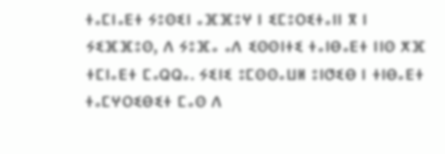ⵜⴰⵎⵏⴰⴹⵜ ⵢⵓⵙⵉⵏ ⴰⴼⴼⵓⵖ ⵏ ⵉⵎⵓⵔⵉⵜⴰⵏⵏ ⴳ ⵏ ⵢⵉⴼⴼⵓⵙ, ⴷ ⵢⵓⴼⴰ ⴰⴷ ⵉⵙⵙⵏⵜⵉ ⵜⴰⵏⴱⴰⴹⵜ ⵏⵏⵙ ⵅⴼ ⵜⵎⵏⴰⴹⵜ ⵎⴰⵕⵕⴰ. ⵢⵉⵏⵉ ⵓⵎⵙⵙⴰⵡⵍ ⵓⵏⵚⵉⴱ ⵏ ⵜⵏⴱⴰⴹⵜ ⵜⴰⵎⵖⵔⵉⴱⵉⵜ ⵎⴰⵙ ⴷ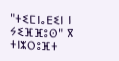"ⵜⵉⵎⵏⴰⴹⵉⵏ ⵏ ⵢⵉⴼⴼⵓⵙ" ⴳ ⵜⵏⵣⵔⵓⴼⵜ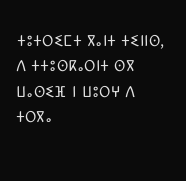ⵜⵓⵜⵔⵉⵎⵜ ⴳⴰⵏⵜ ⵜⵉⵏⵏⵙ, ⴷ ⵜⵜⵓⵙⴽⴰⵔⵏⵜ ⵙⴳ ⵡⴰⵙⵉⴼ ⵏ ⵡⵓⵔⵖ ⴷ ⵜⵔⴳⴰ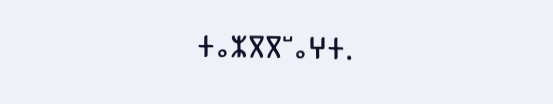ⵜⴰⵣⴳⴳⵯⴰⵖⵜ.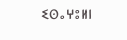ⵉⵙⴰⵖⵓⵍⵏ